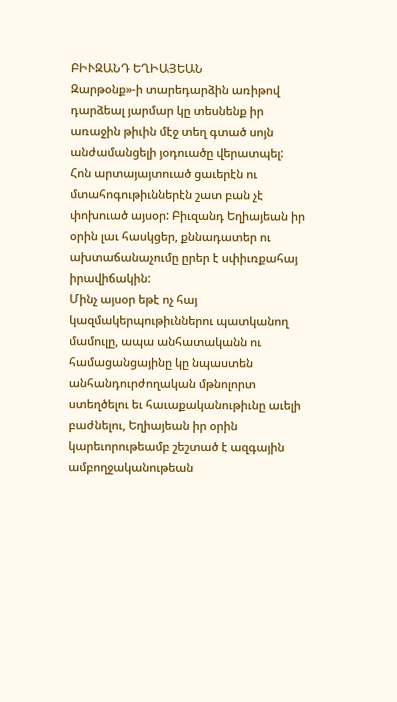ԲԻՒԶԱՆԴ ԵՂԻԱՅԵԱՆ
Զարթօնք»-ի տարեդարձին առիթով դարձեալ յարմար կը տեսնենք իր առաջին թիւին մէջ տեղ գտած սոյն անժամանցելի յօդուածը վերատպել:
Հոն արտայայտուած ցաւերէն ու մտահոգութիւններէն շատ բան չէ փոխուած այսօր: Բիւզանդ Եղիայեան իր օրին լաւ հասկցեր, քննադատեր ու ախտաճանաչումը ըրեր է սփիւռքահայ իրավիճակին:
Մինչ այսօր եթէ ոչ հայ կազմակերպութիւններու պատկանող մամուլը, ապա անհատականն ու համացանցայինը կը նպաստեն անհանդուրժողական մթնոլորտ ստեղծելու եւ հաւաքականութիւնը աւելի բաժնելու, Եղիայեան իր օրին կարեւորութեամբ շեշտած է ազգային ամբողջականութեան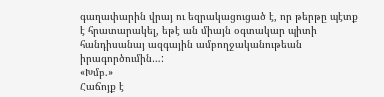գաղափարին վրայ ու եզրակացուցած է, որ թերթը պէտք է հրատարակել, եթէ ան միայն օգտակար պիտի հանդիսանայ ազգային ամբողջականութեան իրագործումին…:
«Խմբ.»
Հաճոյք է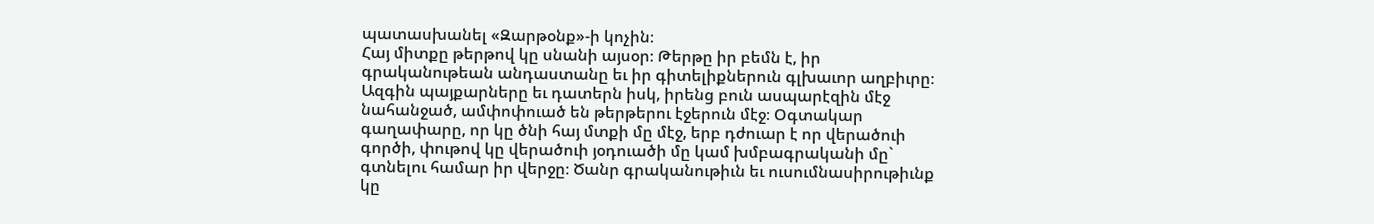պատասխանել «Զարթօնք»-ի կոչին։
Հայ միտքը թերթով կը սնանի այսօր։ Թերթը իր բեմն է, իր գրականութեան անդաստանը եւ իր գիտելիքներուն գլխաւոր աղբիւրը։ Ազգին պայքարները եւ դատերն իսկ, իրենց բուն ասպարէզին մէջ նահանջած, ամփոփուած են թերթերու էջերուն մէջ։ Օգտակար գաղափարը, որ կը ծնի հայ մտքի մը մէջ, երբ դժուար է որ վերածուի գործի, փութով կը վերածուի յօդուածի մը կամ խմբագրականի մը` գտնելու համար իր վերջը։ Ծանր գրականութիւն եւ ուսումնասիրութիւնք կը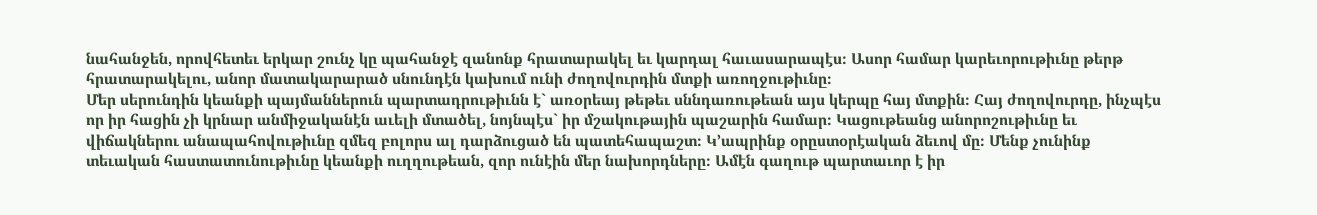նահանջեն, որովհետեւ երկար շունչ կը պահանջէ զանոնք հրատարակել եւ կարդալ հաւասարապէս։ Ասոր համար կարեւորութիւնը թերթ հրատարակելու, անոր մատակարարած սնունդէն կախում ունի ժողովուրդին մտքի առողջութիւնը։
Մեր սերունդին կեանքի պայմաններուն պարտադրութիւնն է` առօրեայ թեթեւ սննդառութեան այս կերպը հայ մտքին։ Հայ ժողովուրդը, ինչպէս որ իր հացին չի կրնար անմիջականէն աւելի մտածել, նոյնպէս` իր մշակութային պաշարին համար։ Կացութեանց անորոշութիւնը եւ վիճակներու անապահովութիւնը զմեզ բոլորս ալ դարձուցած են պատեհապաշտ։ Կ’ապրինք օրըստօրէական ձեւով մը։ Մենք չունինք տեւական հաստատունութիւնը կեանքի ուղղութեան, զոր ունէին մեր նախորդները։ Ամէն գաղութ պարտաւոր է իր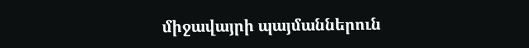միջավայրի պայմաններուն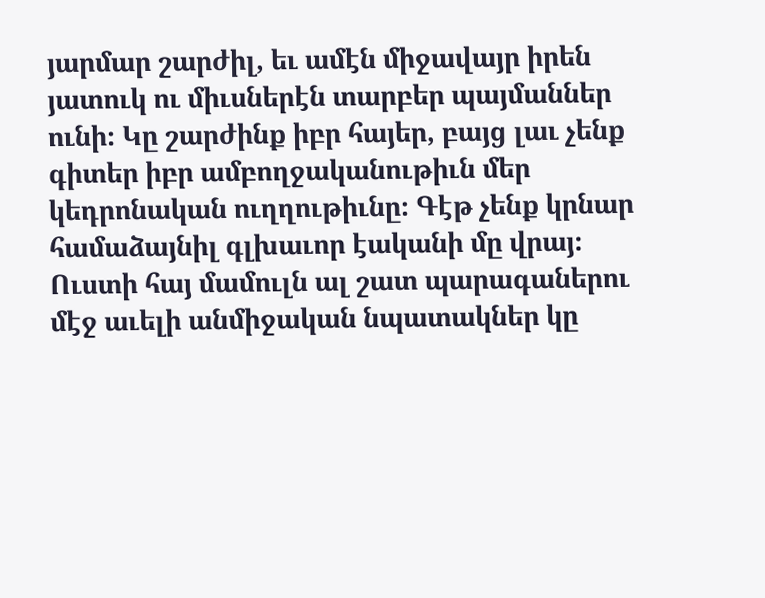յարմար շարժիլ, եւ ամէն միջավայր իրեն յատուկ ու միւսներէն տարբեր պայմաններ ունի։ Կը շարժինք իբր հայեր, բայց լաւ չենք գիտեր իբր ամբողջականութիւն մեր կեդրոնական ուղղութիւնը։ Գէթ չենք կրնար համաձայնիլ գլխաւոր էականի մը վրայ։
Ուստի հայ մամուլն ալ շատ պարագաներու մէջ աւելի անմիջական նպատակներ կը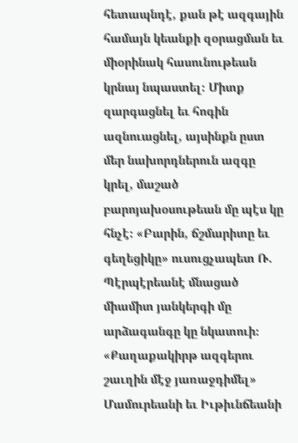հետապնդէ, քան թէ ազգային համայն կեանքի զօրացման եւ միօրինակ հասունութեան կրնայ նպաստել։ Միտք զարգացնել եւ հոգին ազնուացնել, այսինքն ըստ մեր նախորդներուն ազգը կրել, մաշած բարոյախօսութեան մը պէս կը հնչէ։ «Բարին, ճշմարիտը եւ գեղեցիկը» ուսուցչապետ Ռ. Պէրպէրեանէ մնացած միամիտ յանկերգի մը արձագանգը կը նկատուի։ «Քաղաքակիրթ ազգերու շաւղին մէջ յառաջդիմել» Մամուրեանի եւ Իւթիւնճեանի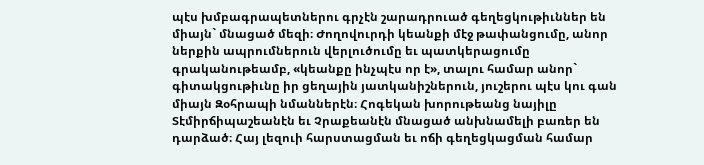պէս խմբագրապետներու գրչէն շարադրուած գեղեցկութիւններ են միայն` մնացած մեզի։ Ժողովուրդի կեանքի մէջ թափանցումը, անոր ներքին ապրումներուն վերլուծումը եւ պատկերացումը գրականութեամբ, «կեանքը ինչպէս որ է», տալու համար անոր` գիտակցութիւնը իր ցեղային յատկանիշներուն, յուշերու պէս կու գան միայն Զօհրապի նմաններէն։ Հոգեկան խորութեանց նայիլը Տէմիրճիպաշեանէն եւ Չրաքեանէն մնացած անխնամելի բառեր են դարձած։ Հայ լեզուի հարստացման եւ ոճի գեղեցկացման համար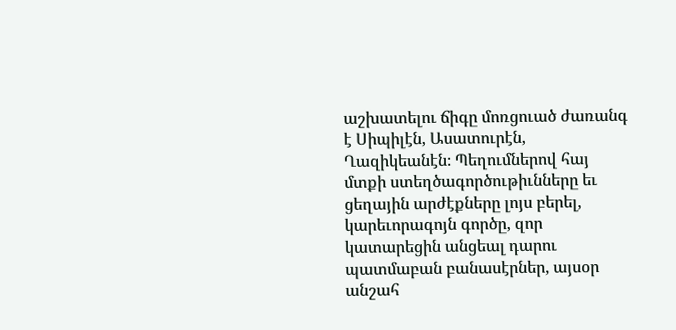աշխատելու ճիգը մոռցուած ժառանգ է Սիպիլէն, Ասատուրէն, Ղազիկեանէն։ Պեղումներով հայ մտքի ստեղծագործութիւնները եւ ցեղային արժէքները լոյս բերել, կարեւորագոյն գործը, զոր կատարեցին անցեալ դարու պատմաբան բանասէրներ, այսօր անշահ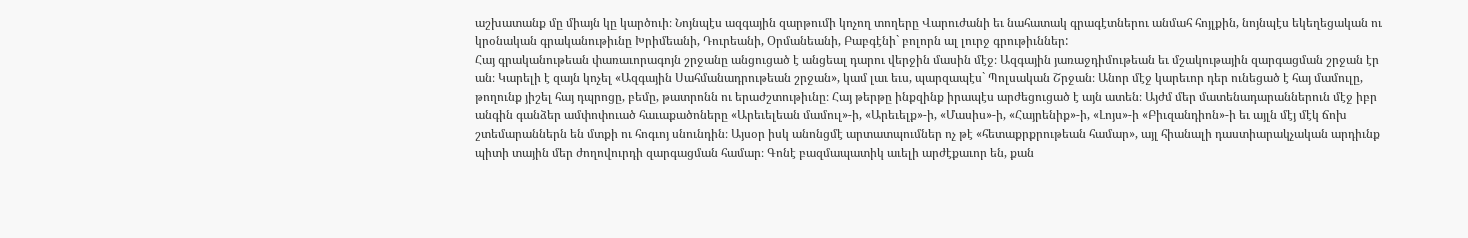աշխատանք մը միայն կը կարծուի։ Նոյնպէս ազգային զարթումի կոչող տողերը Վարուժանի եւ նահատակ գրագէտներու անմահ հոյլքին, նոյնպէս եկեղեցական ու կրօնական գրականութիւնը Խրիմեանի, Դուրեանի, Օրմանեանի, Բաբգէնի` բոլորն ալ լուրջ գրութիւններ:
Հայ գրականութեան փառաւորագոյն շրջանը անցուցած է անցեալ դարու վերջին մասին մէջ։ Ազգային յառաջդիմութեան եւ մշակութային զարգացման շրջան էր ան։ Կարելի է զայն կոչել «Ազգային Սահմանադրութեան շրջան», կամ լաւ եւս, պարզապէս` Պոլսական Շրջան։ Անոր մէջ կարեւոր դեր ունեցած է հայ մամուլը, թողունք յիշել հայ դպրոցը, բեմը, թատրոնն ու երաժշտութիւնը։ Հայ թերթը ինքզինք իրապէս արժեցուցած է այն ատեն։ Այժմ մեր մատենադարաններուն մէջ իբր անգին գանձեր ամփոփուած հաւաքածոները «Արեւելեան մամուլ»-ի, «Արեւելք»-ի, «Մասիս»-ի, «Հայրենիք»-ի, «Լոյս»-ի «Բիւզանդիոն»-ի եւ այլն մէյ մէկ ճոխ շտեմարաններն են մտքի ու հոգւոյ սնունդին։ Այսօր իսկ անոնցմէ արտատպումներ ոչ թէ «հետաքրքրութեան համար», այլ հիանալի դաստիարակչական արդիւնք պիտի տային մեր ժողովուրդի զարգացման համար։ Գոնէ բազմապատիկ աւելի արժէքաւոր են, քան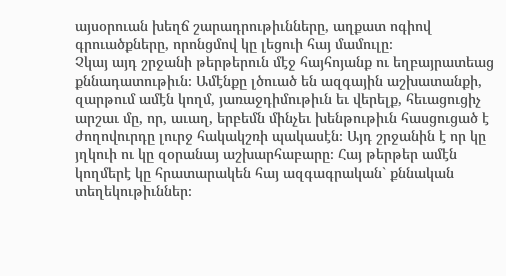այսօրուան խեղճ շարադրութիւնները, աղքատ ոգիով գրուածքները, որոնցմով կը լեցուի հայ մամուլը։
Չկայ այդ շրջանի թերթերուն մէջ հայհոյանք ու եղբայրատեաց քննադատութիւն։ Ամէնքը լծուած են ազգային աշխատանքի, զարթում ամէն կողմ, յառաջդիմութիւն եւ վերելք, հեւացուցիչ արշաւ մը, որ, աւաղ, երբեմն մինչեւ խենթութիւն հասցուցած է ժողովուրդը լուրջ հակակշռի պակասէն։ Այդ շրջանին է որ կը յղկուի ու կը զօրանայ աշխարհաբարը։ Հայ թերթեր ամէն կողմերէ կը հրատարակեն հայ ազգագրական` քննական տեղեկութիւններ։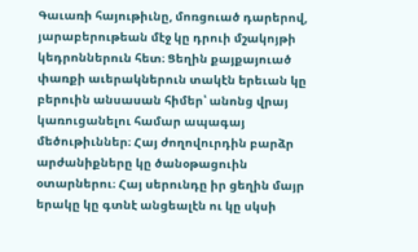Գաւառի հայութիւնը, մոռցուած դարերով, յարաբերութեան մէջ կը դրուի մշակոյթի կեդրոններուն հետ։ Ցեղին քայքայուած փառքի աւերակներուն տակէն երեւան կը բերուին անսասան հիմեր՝ անոնց վրայ կառուցանելու համար ապագայ մեծութիւններ։ Հայ ժողովուրդին բարձր արժանիքները կը ծանօթացուին օտարներու։ Հայ սերունդը իր ցեղին մայր երակը կը գտնէ անցեալէն ու կը սկսի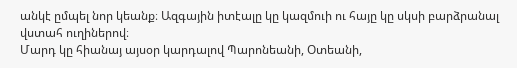անկէ ըմպել նոր կեանք։ Ազգային իտէալը կը կազմուի ու հայը կը սկսի բարձրանալ վստահ ուղիներով։
Մարդ կը հիանայ այսօր կարդալով Պարոնեանի, Օտեանի,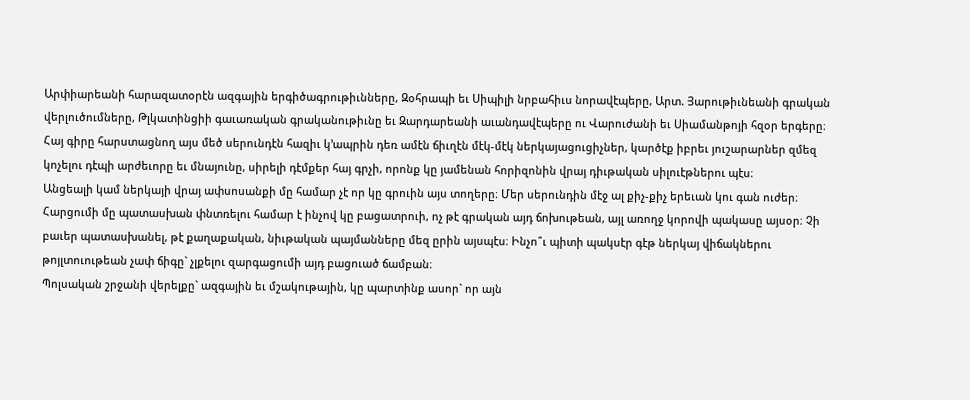Արփիարեանի հարազատօրէն ազգային երգիծագրութիւնները, Զօհրապի եւ Սիպիլի նրբահիւս նորավէպերը, Արտ. Յարութիւնեանի գրական վերլուծումները, Թլկատինցիի գաւառական գրականութիւնը եւ Զարդարեանի աւանդավէպերը ու Վարուժանի եւ Սիամանթոյի հզօր երգերը։
Հայ գիրը հարստացնող այս մեծ սերունդէն հազիւ կ’ապրին դեռ ամէն ճիւղէն մէկ-մէկ ներկայացուցիչներ, կարծէք իբրեւ յուշարարներ զմեզ կոչելու դէպի արժեւորը եւ մնայունը, սիրելի դէմքեր հայ գրչի, որոնք կը յամենան հորիզոնին վրայ դիւթական սիլուէթներու պէս։
Անցեալի կամ ներկայի վրայ ափսոսանքի մը համար չէ որ կը գրուին այս տողերը։ Մեր սերունդին մէջ ալ քիչ-քիչ երեւան կու գան ուժեր։ Հարցումի մը պատասխան փնտռելու համար է ինչով կը բացատրուի, ոչ թէ գրական այդ ճոխութեան, այլ առողջ կորովի պակասը այսօր։ Չի բաւեր պատասխանել, թէ քաղաքական, նիւթական պայմանները մեզ ըրին այսպէս։ Ինչո՞ւ պիտի պակսէր գէթ ներկայ վիճակներու թոյլտուութեան չափ ճիգը` չլքելու զարգացումի այդ բացուած ճամբան։
Պոլսական շրջանի վերելքը` ազգային եւ մշակութային, կը պարտինք ասոր` որ այն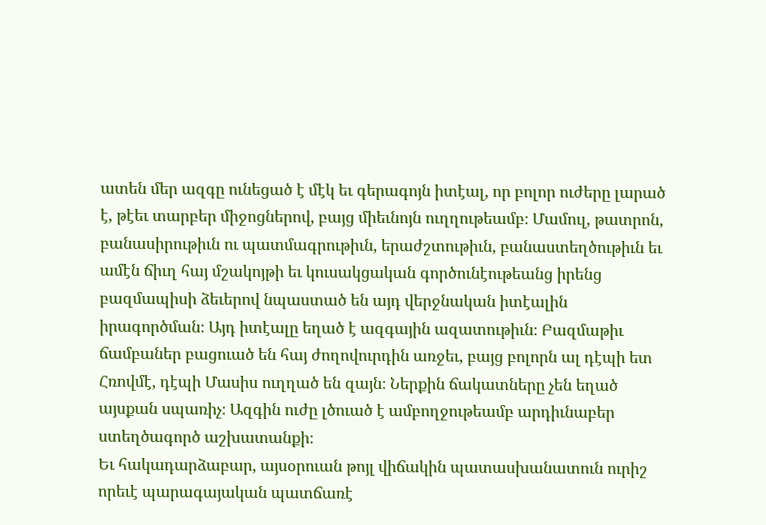ատեն մեր ազգը ունեցած է մէկ եւ գերագոյն իտէալ, որ բոլոր ուժերը լարած է, թէեւ տարբեր միջոցներով, բայց միեւնոյն ուղղութեամբ։ Մամուլ, թատրոն, բանասիրութիւն ու պատմագրութիւն, երաժշտութիւն, բանաստեղծութիւն եւ ամէն ճիւղ հայ մշակոյթի եւ կուսակցական գործունէութեանց իրենց բազմապիսի ձեւերով նպաստած են այդ վերջնական իտէալին իրագործման։ Այդ իտէալը եղած է ազգային ազատութիւն։ Բազմաթիւ ճամբաներ բացուած են հայ ժողովուրդին առջեւ, բայց բոլորն ալ դէպի ետ Հռովմէ, դէպի Մասիս ուղղած են զայն։ Ներքին ճակատները չեն եղած այսքան սպառիչ։ Ազգին ուժը լծուած է ամբողջութեամբ արդիւնաբեր ստեղծագործ աշխատանքի։
Եւ հակադարձաբար, այսօրուան թոյլ վիճակին պատասխանատուն ուրիշ որեւէ պարագայական պատճառէ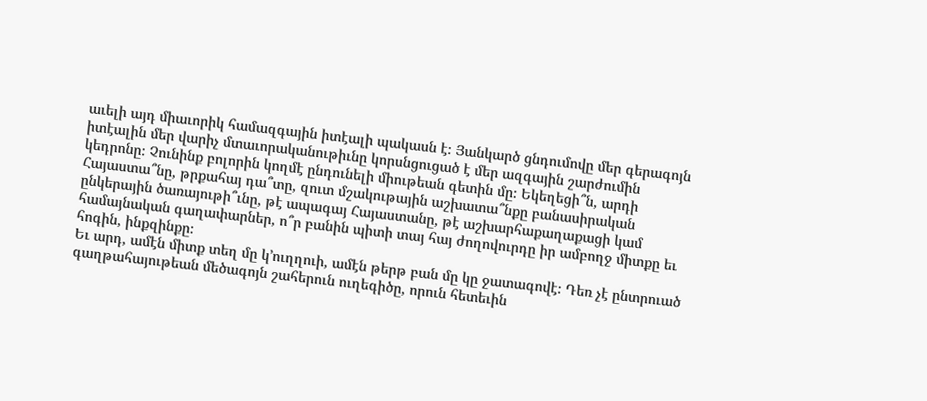աւելի այդ միաւորիկ համազգային իտէալի պակասն է։ Յանկարծ ցնդումովը մեր գերագոյն իտէալին մեր վարիչ մտաւորականութիւնը կորսնցուցած է մեր ազգային շարժումին կեդրոնը։ Չունինք բոլորին կողմէ ընդունելի միութեան գետին մը։ Եկեղեցի՞ն, արդի Հայաստա՞նը, թրքահայ դա՞տը, զուտ մշակութային աշխատա՞նքը բանասիրական ընկերային ծառայութի՞ւնը, թէ ապագայ Հայաստանը, թէ աշխարհաքաղաքացի կամ համայնական գաղափարներ, ո՞ր բանին պիտի տայ հայ ժողովուրդը իր ամբողջ միտքը եւ հոգին, ինքզինքը։
Եւ արդ, ամէն միտք տեղ մը կ’ուղղուի, ամէն թերթ բան մը կը ջատագովէ։ Դեռ չէ ընտրուած գաղթահայութեան մեծագոյն շահերուն ուղեգիծը, որուն հետեւին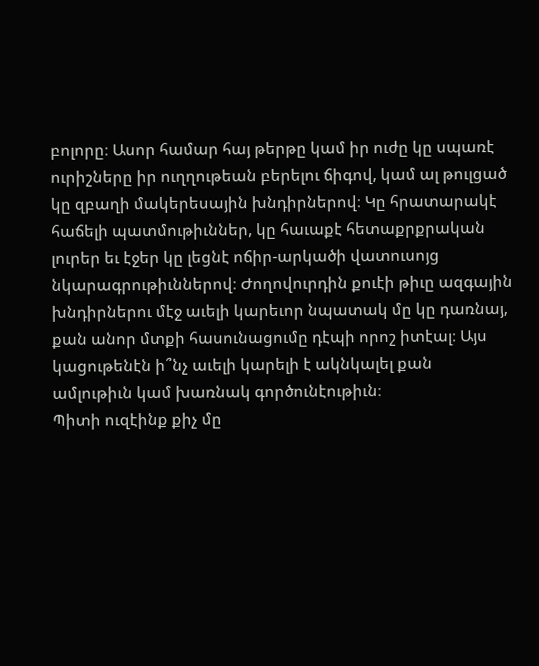բոլորը։ Ասոր համար հայ թերթը կամ իր ուժը կը սպառէ ուրիշները իր ուղղութեան բերելու ճիգով, կամ ալ թուլցած կը զբաղի մակերեսային խնդիրներով։ Կը հրատարակէ հաճելի պատմութիւններ, կը հաւաքէ հետաքրքրական լուրեր եւ էջեր կը լեցնէ ոճիր-արկածի վատուսոյց նկարագրութիւններով։ Ժողովուրդին քուէի թիւը ազգային խնդիրներու մէջ աւելի կարեւոր նպատակ մը կը դառնայ, քան անոր մտքի հասունացումը դէպի որոշ իտէալ։ Այս կացութենէն ի՞նչ աւելի կարելի է ակնկալել քան ամլութիւն կամ խառնակ գործունէութիւն։
Պիտի ուզէինք քիչ մը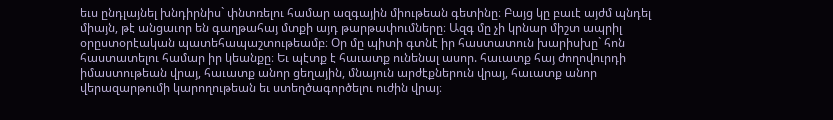եւս ընդլայնել խնդիրնիս` փնտռելու համար ազգային միութեան գետինը։ Բայց կը բաւէ այժմ պնդել միայն, թէ անցաւոր են գաղթահայ մտքի այդ թարթափումները։ Ազգ մը չի կրնար միշտ ապրիլ օրըստօրէական պատեհապաշտութեամբ։ Օր մը պիտի գտնէ իր հաստատուն խարիսխը` հոն հաստատելու համար իր կեանքը։ Եւ պէտք է հաւատք ունենալ ասոր. հաւատք հայ ժողովուրդի իմաստութեան վրայ, հաւատք անոր ցեղային, մնայուն արժէքներուն վրայ, հաւատք անոր վերազարթումի կարողութեան եւ ստեղծագործելու ուժին վրայ։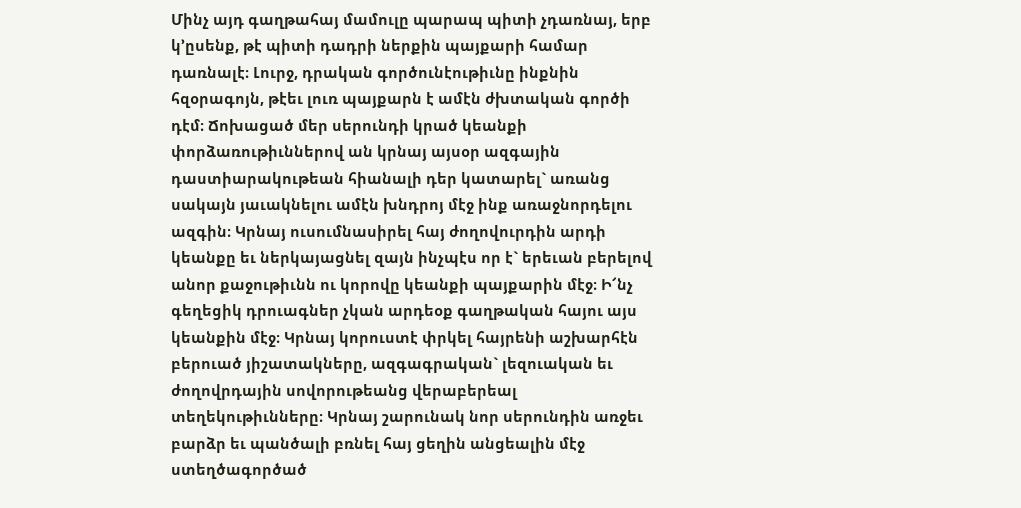Մինչ այդ գաղթահայ մամուլը պարապ պիտի չդառնայ, երբ կ’ըսենք, թէ պիտի դադրի ներքին պայքարի համար դառնալէ։ Լուրջ, դրական գործունէութիւնը ինքնին հզօրագոյն, թէեւ լուռ պայքարն է ամէն ժխտական գործի դէմ։ Ճոխացած մեր սերունդի կրած կեանքի փորձառութիւններով ան կրնայ այսօր ազգային դաստիարակութեան հիանալի դեր կատարել` առանց սակայն յաւակնելու ամէն խնդրոյ մէջ ինք առաջնորդելու ազգին։ Կրնայ ուսումնասիրել հայ ժողովուրդին արդի կեանքը եւ ներկայացնել զայն ինչպէս որ է` երեւան բերելով անոր քաջութիւնն ու կորովը կեանքի պայքարին մէջ։ Ի՜նչ գեղեցիկ դրուագներ չկան արդեօք գաղթական հայու այս կեանքին մէջ։ Կրնայ կորուստէ փրկել հայրենի աշխարհէն բերուած յիշատակները, ազգագրական` լեզուական եւ ժողովրդային սովորութեանց վերաբերեալ տեղեկութիւնները։ Կրնայ շարունակ նոր սերունդին առջեւ բարձր եւ պանծալի բռնել հայ ցեղին անցեալին մէջ ստեղծագործած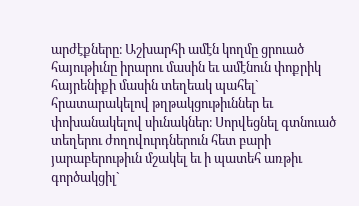արժէքները։ Աշխարհի ամէն կողմը ցրուած հայութիւնը իրարու մասին եւ ամէնուն փոքրիկ հայրենիքի մասին տեղեակ պահել` հրատարակելով թղթակցութիւններ եւ փոխանակելով սիւնակներ։ Սորվեցնել գտնուած տեղերու ժողովուրդներուն հետ բարի յարաբերութիւն մշակել եւ ի պատեհ առթիւ գործակցիլ`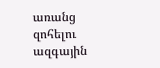առանց զոհելու ազգային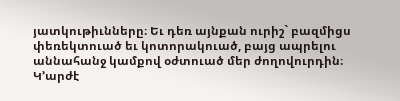յատկութիւնները։ Եւ դեռ այնքան ուրիշ` բազմիցս փեռեկտուած եւ կոտորակուած, բայց ապրելու աննահանջ կամքով օժտուած մեր ժողովուրդին։
Կ’արժէ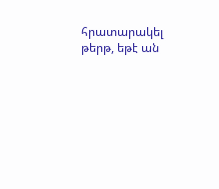հրատարակել թերթ, եթէ ան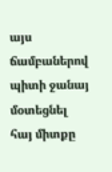այս ճամբաներով պիտի ջանայ մօտեցնել հայ միտքը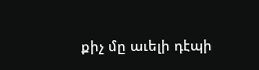քիչ մը աւելի դէպի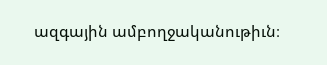ազգային ամբողջականութիւն։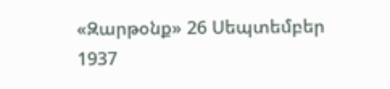«Զարթօնք» 26 Սեպտեմբեր 1937